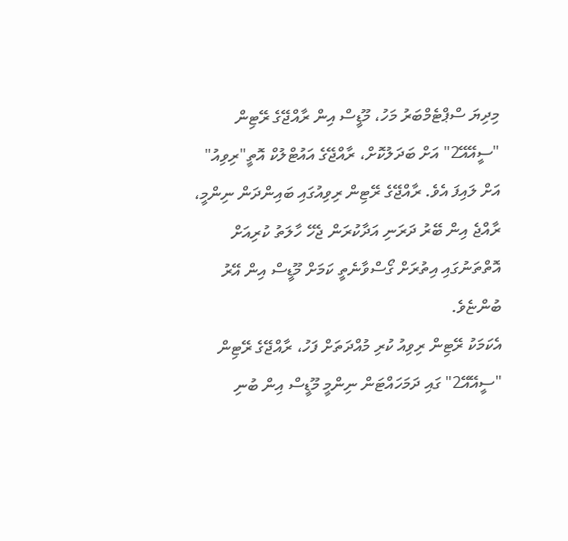މިދިޔަ ސްޕްޓެމްބަރު މަހު، މޫޑީސް އިން ރާއްޖޭގެ ރޭޓިން "ސީއޭއޭ2" އަށް ބަދަލުކޮށް، ރާއްޖޭގެ އައުޓްލުކް އޮތީ"ރިވިއު" އަށް ލައިފަ އެވެ. ރާއްޖޭގެ ރޭޓިން ރިވިއުގައި ބައިންދަން ނިންމީ، ރާއްޖެ އިން ބޭރު ދަރަނި އަދާކުރަން ޖެހޭ ހާލަތު ކުރިއަށް އޮތްތަނުގައި އިތުރަށް ގޯސްވާނެތީ ކަމަށް މޫޑީސް އިން އޭރު ބުންޏެވެ.
އެކަމަކު ރޭޓިން ރިވިއު ކުރި މުއްދަތަށް ފަހު، ރާއްޖޭގެ ރޭޓިން "ސީއޭއޭ2" ގައި ދަމަހައްޓަން ނިންމީ މޫޑީސް އިން ބުނި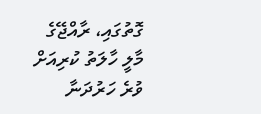ގޮތުގައި، ރާއްޖޭގެ މާލީ ހާލަތު ކުރިއަށް ވުރެ ހަރުދަނާ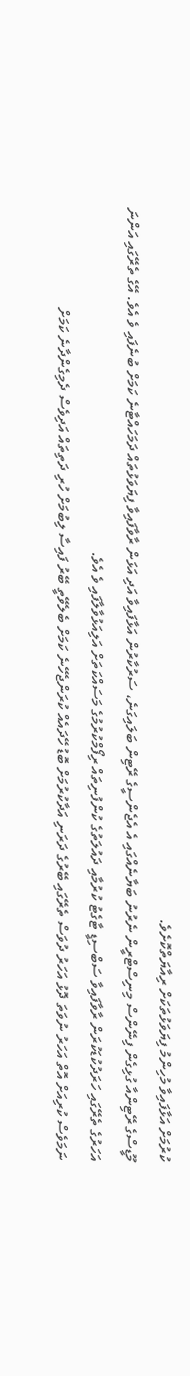ކުރުމަށް އަޅާފައިވާ މުހިންމު ފިޔަވަޅުތަކަށް ރިއާޔަތްކޮށެވެ.
މޫޑީސްގެ ރޭޓިންއާ ގުޅިގެން ފިނޭންސް މިނިސްޓްރީން ނެރުނު ބަޔާނެއްގައި އެ އެޖެންސީގެ ރޭޓިން ބަލައިގަނެ، ސަރުކާރުން އަޅާފައިވާ އަދި އަޅަން ރާވާފައިވާ ފިޔަވަޅުތައް ދަމަހައްޓާނެ ކަމަށް ބުނެފައި ވެ އެވެ. އޭގެ ތެރޭގައި އަންނަ އަހަރުގެ ތެރޭގައި ހަރަދުކުޑަކުރަން ރާވާފައިވާ ސަބްސިޑީ ޓާގެޓު ކުރުމާއި ދައުލަތުގެ ކުންފުނިތައް ރިފޯމްކުރުމުގެ މަސައްކަތަށް އަލިއަޅުވާލާފައި ވެ އެވެ.
ނަމަވެސް ކުރިއަށް އޮތް އަހަރު ނުވަތަ ދޮޅު އަހަރު ދުވަސް ތެރޭގައި ބޭރުގެ ދަރަނި އަދާކުރުމަށް ބޮޑު ހޭދައެއް ކުރަންޖެހޭނެ ކަމަށް ބެލެވޭތީ ބޭރު ފައިސާ ލިބުމަށް ހުރި ދަތިތައް އަދިވެސް ދެމިގެންދާނެ ކަމަށް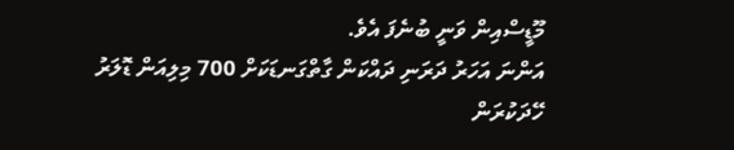މޫޑީސްއިން ވަނީ ބުނެފަ އެވެ.
އަންނަ އަހަރު ދަރަނި ދައްކަން ގާތްގަނޑަކަށް 700 މިލިއަން ޑޮލަރު ހޭދަކުރަން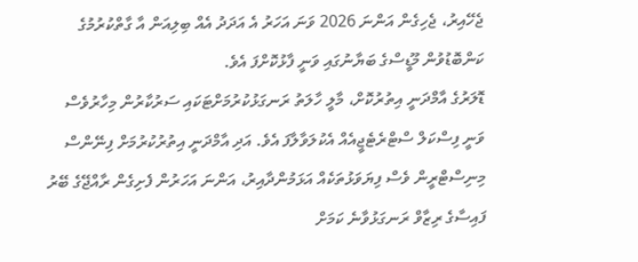ޖެހޭއިރު، ޖެހިގެން އަންނަ 2026 ވަނަ އަހަރު އެ އަދަދު އެއް ބިލިއަން އާ ގާތްކުރުމުގެ ކަންބޮޑުވުން މޫޑީސްގެ ބަޔާނުގައި ވަނީ ފާޅުކޮށްފަ އެވެ.
ޑޮލަރުގެ އާމްދަނީ އިތުރުކޮށް، މާލީ ހާލަތު ރަނގަޅުކުރުމަށްޓަކައި ސަރުކާރުން މިހާރުވެސް ވަނީ ފިސްކަލް ސްޓްރެޓެޖީއެއް އެކުލަވާލާފަ އެވެ. އަދި އާމްދަނީ އިތުރުކުރުމަށް ފިނޭންސް މިނިސްޓްރީން ވެސް ފިޔަވަޅުތަކެއް އަޅަމުންދާއިރު، އަންނަ އަހަރުން ފެށިގެން ރާއްޖޭގެ ބޭރު ފައިސާގެ ރިޒާވް ރަނގަޅުވާނެ ކަމަށް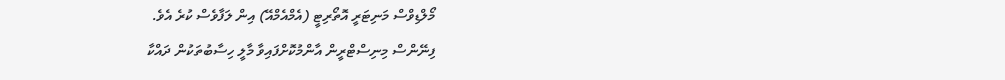މޯލްޑިވްސް މަނިޓަރީ އޮތޯރިޓީ (އެމްއެމްއޭ) އިން ލަފާވެސް ކުރެ އެވެ.
ފިނޭންސް މިނިސްޓްރީން އާންމުކޮށްފައިވާ މާލީ ހިސާބުތަކުން ދައްކާ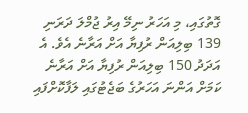ގޮތުގައި، މި އަހަރު ނިމޭ އިރު ޖުމްލަ ދަރަނި 139 ބިލިއަން ރުފިޔާ އަށް އަރާނެ އެވެ. އެ އަދަދު 150 ބިލިއަން ރުފިޔާ އަށް އަރާނެ ކަމަށް އަންނަ އަހަރުގެ ބަޖެޓުގައި ލަފާކޮށްފައި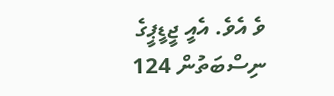ވެ އެވެ. އެއީ ޖީޑީޕީގެ ނިސްބަތުން 124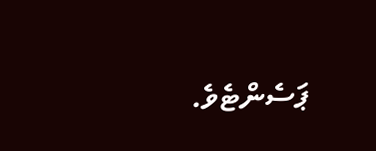ޕަސެންޓެވެ.